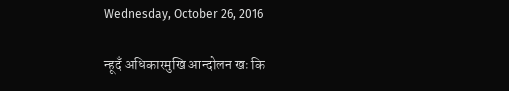Wednesday, October 26, 2016

न्हूदँ अधिकारमुखि आन्दोलन खः कि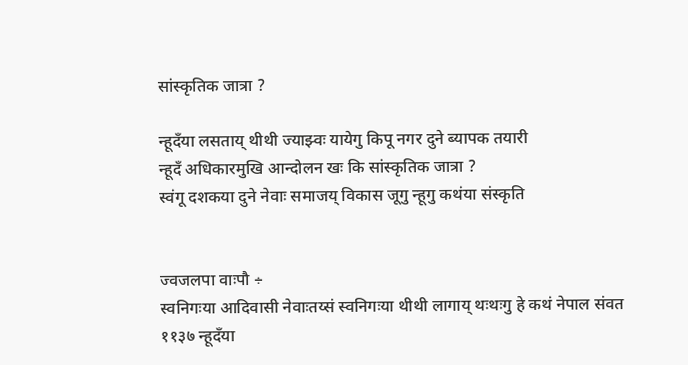सांस्कृतिक जात्रा ?

न्हूदँया लसताय् थीथी ज्याझ्वः यायेगु किपू नगर दुने ब्यापक तयारी
न्हूदँ अधिकारमुखि आन्दोलन खः कि सांस्कृतिक जात्रा ?
स्वंगू दशकया दुने नेवाः समाजय् विकास जूगु न्हूगु कथंया संस्कृति


ज्वजलपा वाःपौ ÷
स्वनिगःया आदिवासी नेवाःतय्सं स्वनिगःया थीथी लागाय् थःथःगु हे कथं नेपाल संवत ११३७ न्हूदँया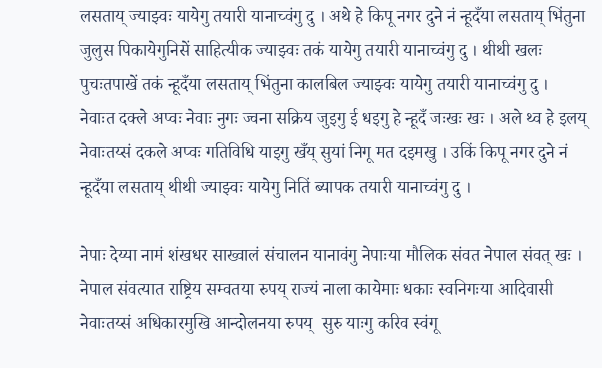लसताय् ज्याझ्वः यायेगु तयारी यानाच्वंगु दु । अथे हे किपू नगर दुने नं न्हूदँया लसताय् भिंतुना जुलुस पिकायेगुनिसें साहित्यीक ज्याझ्वः तकं यायेगु तयारी यानाच्वंगु दु । थीथी खलः पुचःतपाखें तकं न्हूदँया लसताय् भिंतुना कालबिल ज्याझ्वः यायेगु तयारी यानाच्वंगु दु । नेवाःत दक्ले अप्वः नेवाः नुगः ज्वना सक्रिय जुइगु ई धइगु हे न्हूदँ जःखः खः । अले थ्व हे इलय् नेवाःतय्सं दकले अप्वः गतिविधि याइगु खँय् सुयां निगू मत दइमखु । उकिं किपू नगर दुने नं न्हूदँया लसताय् थीथी ज्याझ्वः यायेगु नितिं ब्यापक तयारी यानाच्वंगु दु ।

नेपाः देय्या नामं शंखधर साख्वालं संचालन यानावंगु नेपाःया मौलिक संवत नेपाल संवत् खः । नेपाल संवत्यात राष्ट्रिय सम्वतया रुपय् राज्यं नाला कायेमाः धकाः स्वनिगःया आदिवासी नेवाःतय्सं अधिकारमुखि आन्दोलनया रुपय्  सुरु याःगु करिव स्वंगू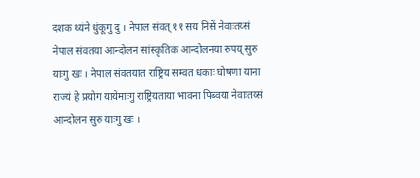दशक थ्यंने धुंकूगु दु । नेपाल संवत् ११ सय निसें नेवाःतय्सं नेपाल संवतया आन्दोलन सांस्कृतिक आन्दोलनया रुपय् सुरु याःगु खः । नेपाल संवतयात राष्ट्रिय सम्वत धकाः घोषणा याना राज्यं हे प्रयोग यायेमाःगु राष्ट्रियताया भावना पिब्वया नेवाःतय्सं आन्दोलन सुरु याःगु खः ।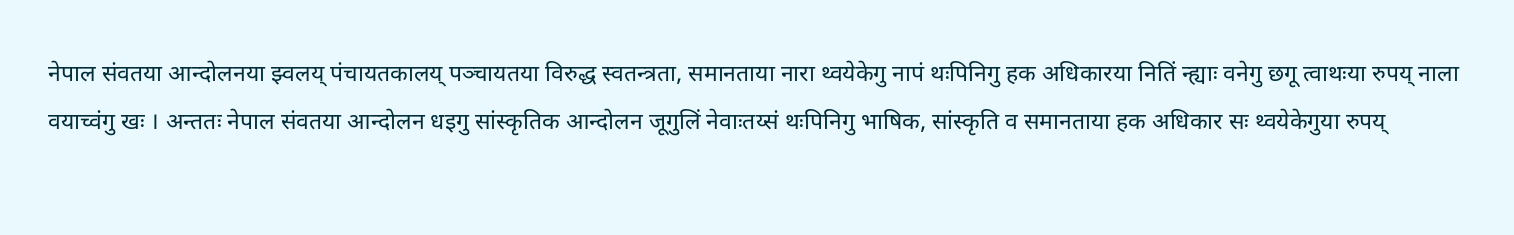नेपाल संवतया आन्दोलनया झ्वलय् पंचायतकालय् पञ्चायतया विरुद्ध स्वतन्त्रता, समानताया नारा थ्वयेकेगु नापं थःपिनिगु हक अधिकारया नितिं न्ह्याः वनेगु छगू त्वाथःया रुपय् नाला वयाच्वंगु खः । अन्ततः नेपाल संवतया आन्दोलन धइगु सांस्कृतिक आन्दोलन जूगुलिं नेवाःतय्सं थःपिनिगु भाषिक, सांस्कृति व समानताया हक अधिकार सः थ्वयेकेगुया रुपय्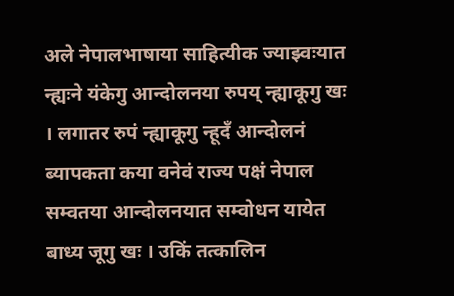अले नेपालभाषाया साहित्यीक ज्याझ्वःयात न्ह्यःने यंकेगु आन्दोलनया रुपय् न्ह्याकूगु खः । लगातर रुपं न्ह्याकूगु न्हूदँ आन्दोलनं ब्यापकता कया वनेवं राज्य पक्षं नेपाल सम्वतया आन्दोलनयात सम्वोधन यायेत बाध्य जूगु खः । उकिं तत्कालिन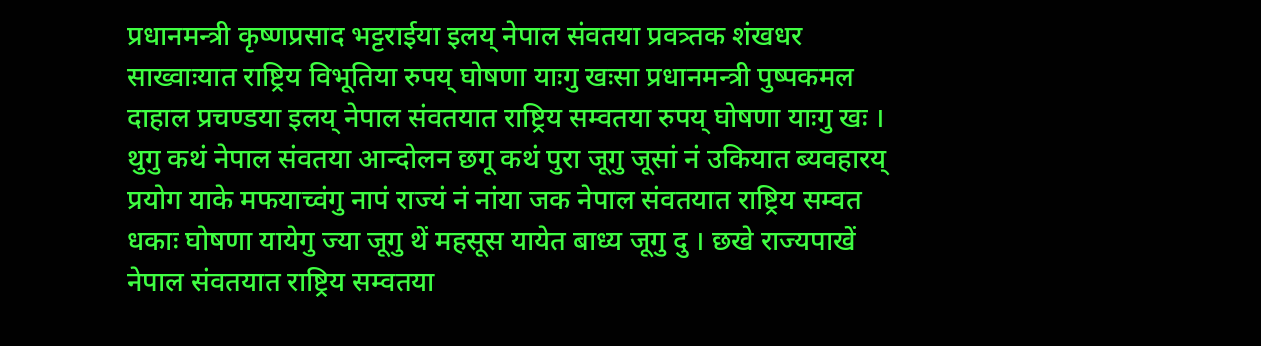प्रधानमन्त्री कृष्णप्रसाद भट्टराईया इलय् नेपाल संवतया प्रवत्र्तक शंखधर साख्वाःयात राष्ट्रिय विभूतिया रुपय् घोषणा याःगु खःसा प्रधानमन्त्री पुष्पकमल दाहाल प्रचण्डया इलय् नेपाल संवतयात राष्ट्रिय सम्वतया रुपय् घोषणा याःगु खः । थुगु कथं नेपाल संवतया आन्दोलन छगू कथं पुरा जूगु जूसां नं उकियात ब्यवहारय् प्रयोग याके मफयाच्वंगु नापं राज्यं नं नांया जक नेपाल संवतयात राष्ट्रिय सम्वत धकाः घोषणा यायेगु ज्या जूगु थें महसूस यायेत बाध्य जूगु दु । छखे राज्यपाखें नेपाल संवतयात राष्ट्रिय सम्वतया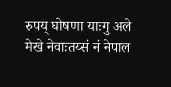रुपय् घोषणा याःगु अले मेखे नेवाःतय्सं नं नेपाल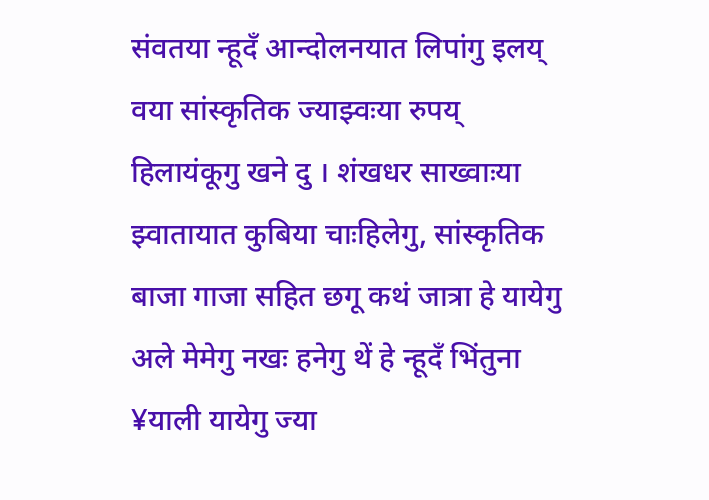संवतया न्हूदँ आन्दोलनयात लिपांगु इलय् वया सांस्कृतिक ज्याझ्वःया रुपय् हिलायंकूगु खने दु । शंखधर साख्वाःया झ्वातायात कुबिया चाःहिलेगु, सांस्कृतिक बाजा गाजा सहित छगू कथं जात्रा हे यायेगु अले मेमेगु नखः हनेगु थें हे न्हूदँ भिंतुना ¥याली यायेगु ज्या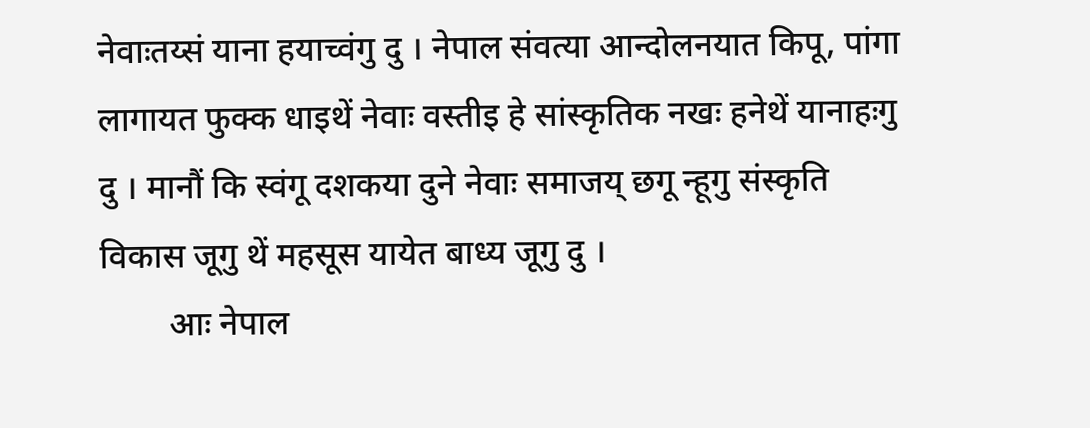नेवाःतय्सं याना हयाच्वंगु दु । नेपाल संवत्या आन्दोलनयात किपू, पांगा लागायत फुक्क धाइथें नेवाः वस्तीइ हे सांस्कृतिक नखः हनेथें यानाहःगु दु । मानौं कि स्वंगू दशकया दुने नेवाः समाजय् छगू न्हूगु संस्कृति विकास जूगु थें महसूस यायेत बाध्य जूगु दु ।
        आः नेपाल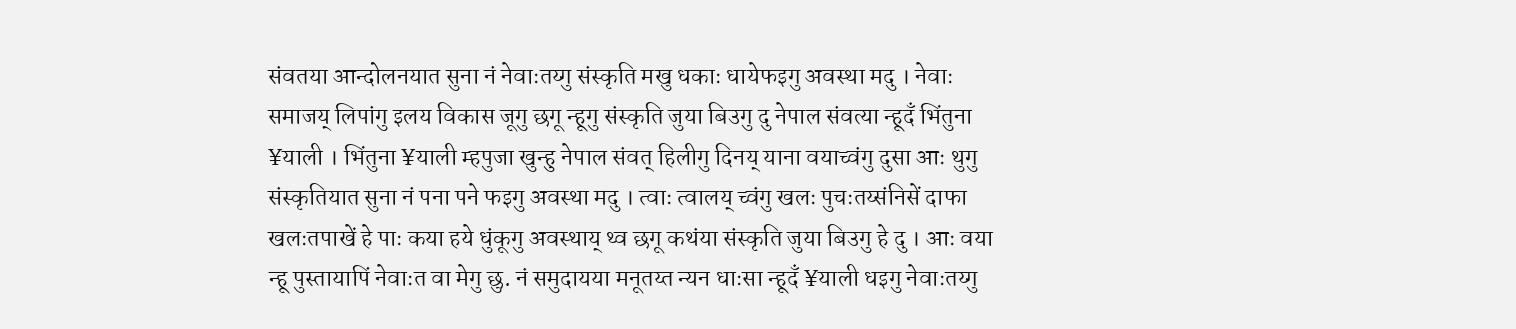संवतया आन्दोलनयात सुना नं नेवाःतय्गु संस्कृति मखु धकाः धायेफइगु अवस्था मदु । नेवाः समाजय् लिपांगु इलय विकास जूगु छगू न्हूगु संस्कृति जुया बिउगु दु नेपाल संवत्या न्हूदँ भिंतुना ¥याली । भिंतुना ¥याली म्हपुजा खुन्हु नेपाल संवत् हिलीगु दिनय् याना वयाच्वंगु दुसा आः थुगु संस्कृतियात सुना नं पना पने फइगु अवस्था मदु । त्वाः त्वालय् च्वंगु खलः पुचःतय्संनिसें दाफा खलःतपाखें हे पाः कया हये धुंकूगु अवस्थाय् थ्व छगू कथंया संस्कृति जुया बिउगु हे दु । आः वया न्हू पुस्तायापिं नेवाःत वा मेगु छु. नं समुदायया मनूतय्त न्यन धाःसा न्हूदँ ¥याली धइगु नेवाःतय्गु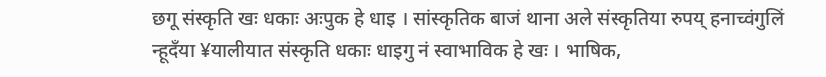छगू संस्कृति खः धकाः अःपुक हे धाइ । सांस्कृतिक बाजं थाना अले संस्कृतिया रुपय् हनाच्वंगुलिं न्हूदँया ¥यालीयात संस्कृति धकाः धाइगु नं स्वाभाविक हे खः । भाषिक,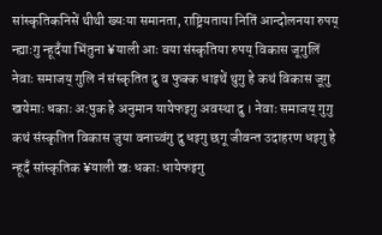सांस्कृतिकनिसें थीथी ख्यःया समानता, राष्ट्रियताया नितिं आन्दोलनया रुपय् न्ह्याःगु न्हूदँया भिंतुना ¥याली आः वया संस्कृतिया रुपय् विकास जूगुलिं नेवाः समाजय् गुलि नं संस्कृतित दु व फुक्क धाइथें थुगु हे कथं विकास जूगु खयेमाः धकाः अःपुक हे अनुमान यायेफइगु अवस्था दु । नेवाः समाजय् गुगु कथं संस्कृतित विकास जुया वनाच्वंगु दु धइगु छगू जीवन्त उदाहरण धइगु हे न्हूदँ सांस्कृतिक ¥याली खः धकाः धायेफइगु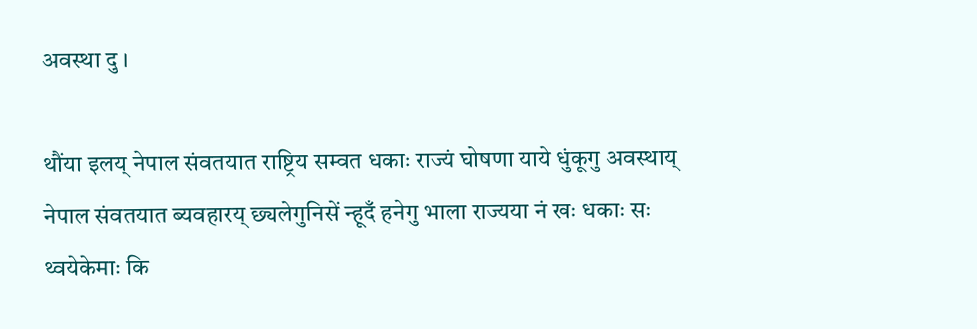अवस्था दु ।

थौंया इलय् नेपाल संवतयात राष्ट्रिय सम्वत धकाः राज्यं घोषणा याये धुंकूगु अवस्थाय् नेपाल संवतयात ब्यवहारय् छ्यलेगुनिसें न्हूदँ हनेगु भाला राज्यया नं खः धकाः सः थ्वयेकेमाः कि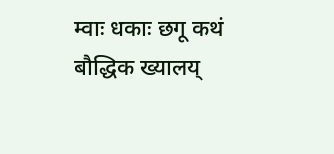म्वाः धकाः छगू कथं बौद्धिक ख्यालय्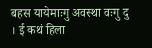बहस यायेमाःगु अवस्था वःगु दु । ई कथं हिला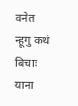वनेत न्हूगु कथं बिचाः याना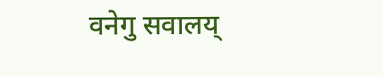वनेगु सवालय्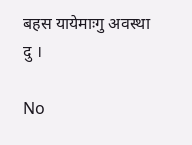बहस यायेमाःगु अवस्था दु ।

No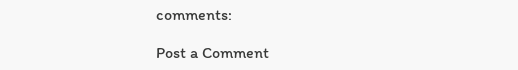comments:

Post a Comment